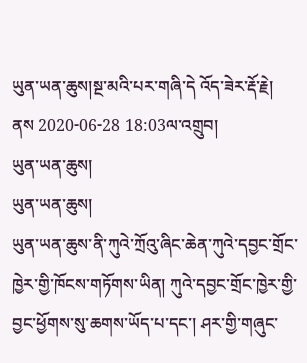ཡུན་ཡན་ཆུས།སྔ་མའི་པར་གཞི་དེ འོད་ཟེར་རྡོ་རྗེ།  ནས 2020-06-28 18:03ལ་འགྲུབ།
ཡུན་ཡན་ཆུས།
ཡུན་ཡན་ཆུས།
ཡུན་ཡན་ཆུས་ནི་ཀུའེ་ཀྲོའུ་ཞིང་ཆེན་ཀུའེ་དབྱང་གྲོང་ཁྱེར་གྱི་ཁོངས་གཏོགས་ཡིན། ཀུའེ་དབྱང་གྲོང་ཁྱེར་གྱི་བྱང་ཕྱོགས་སུ་ཆགས་ཡོད་པ་དང་། ཤར་གྱི་གཞུང་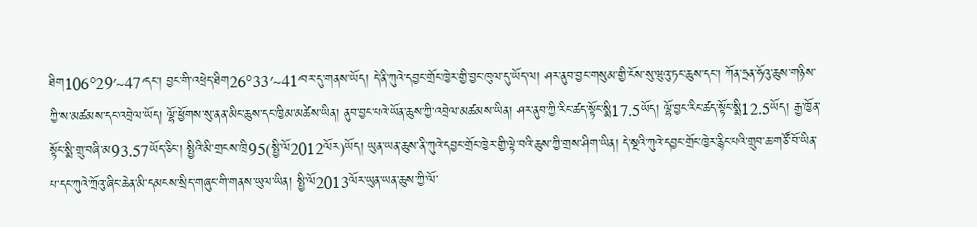ཐིག106°29′~47′དང་། བྱང་གི་འཕྲེད་ཐིག26°33′~41′བར་དུ་གནས་ཡོད། དེ་ནི་ཀུའེ་དབྱང་གྲོང་ཁྱེར་གྱི་བྱང་ཁུལ་དུ་ཡོད་ལ། ཤར་ནུབ་བྱང་གསུམ་གྱི་ངོས་སུ་ཝུའུ་ཏང་ཆུས་དང་། ཀོན་ཧྲན་ཧོའུ་ཆུས་གཉིས་ཀྱི་ས་མཚམས་དང་འབྲེལ་ཡོད། ལྷོ་ཕྱོགས་སུ་ནན་མིང་ཆུས་དང་ཁྱིམ་མཚེས་ཡིན། ནུབ་བྱང་པའེ་ཡོན་ཆུས་ཀྱི་འབྲེལ་མཚམས་ཡིན། ཤར་ནུབ་ཀྱི་རིང་ཚད་སྟོང་སྨི17.5ཡོད། ལྷོ་བྱང་རིང་ཚད་སྟོང་སྨི12.5ཡོད། རྒྱ་ཁྱོན་སྟོང་སྨི་གྲུ་བཞི་མ93.57ཡོད་ཅིང་། སྤྱིའི་མི་གྲངས་ཁྲི95(སྤྱི་ལོ2012ལོར)ཡོད། ཡུན་ཡན་ཆུས་ནི་ཀུའེ་དབྱང་གྲོང་ཁྱེར་གྱི་ལྟེ་བའི་ཆུས་ཀྱི་གྲས་ཤིག་ཡིན། དེ་སྔའི་ཀུའེ་དབྱང་གྲོང་ཁྱེར་རྙིང་པའི་གྲུབ་ཆ་གཙོ་བོ་ཡིན་པ་དང་ཀུའེ་ཀྲོའུ་ཞིང་ཆེན་མི་དམངས་སྲིད་གཞུང་གི་གནས་ཡུལ་ཡིན། སྤྱི་ལོ2013ལོར་ཡུན་ཡན་ཆུས་ཀྱི་ལོ་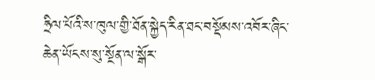ཧྲིལ་པོའི་ས་ཁུལ་གྱི་ཐོན་སྐྱེད་རིན་ཐང་བསྡོམས་འབོར་ཞིང་ཆེན་ཡོངས་སུ་སྔོན་ལ་སྒོར་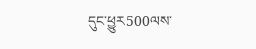དུང་ཕྱུར500ལས་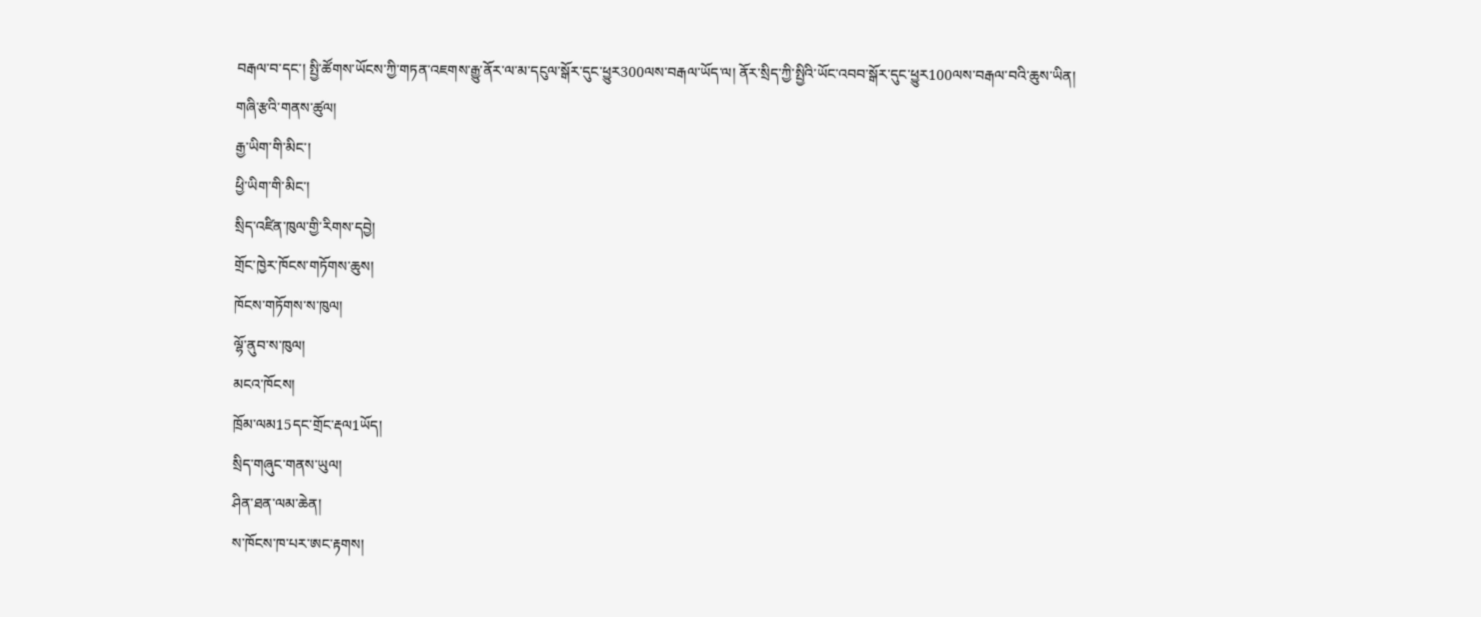བརྒལ་བ་དང་། སྤྱི་ཚོགས་ཡོངས་ཀྱི་གཏན་འཇགས་རྒྱུ་ནོར་ལ་མ་དངུལ་སྒོར་དུང་ཕྱུར300ལས་བརྒལ་ཡོད་ལ། ནོར་སྲིད་ཀྱི་སྤྱིའི་ཡོང་འབབ་སྒོར་དུང་ཕྱུར100ལས་བརྒལ་བའི་ཆུས་ཡིན།
གཞི་རྩའི་གནས་ཚུལ།
རྒྱ་ཡིག་གི་མིང་།
ཕྱི་ཡིག་གི་མིང་།
སྲིད་འཛིན་ཁུལ་གྱི་རིགས་དབྱེ།
གྲོང་ཁྱེར་ཁོངས་གཏོགས་ཆུས།
ཁོངས་གཏོགས་ས་ཁུལ།
ལྷོ་ནུབ་ས་ཁུལ།
མངའ་ཁོངས།
ཁྲོམ་ལམ15དང་གྲོང་རྡལ1ཡོད།
སྲིད་གཞུང་གནས་ཡུལ།
ཤིན་ཐན་ལམ་ཆེན།
ས་ཁོངས་ཁ་པར་ཨང་རྟགས།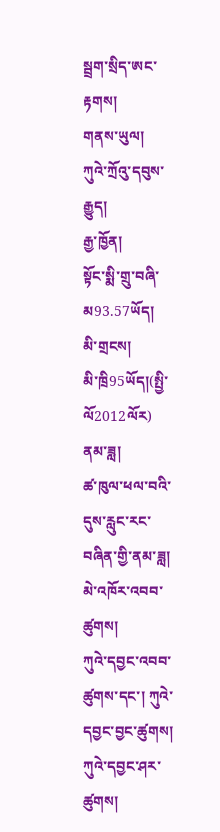སྦྲག་སྲིད་ཨང་རྟགས།
གནས་ཡུལ།
ཀུའེ་ཀྲོའུ་དབུས་རྒྱུད།
རྒྱ་ཁྱོན།
སྟོང་སྨི་གྲུ་བཞི་མ93.57ཡོད།
མི་གྲངས།
མི་ཁྲི95ཡོད།(སྤྱི་ལོ2012ལོར)
ནམ་ཟླ།
ཚ་ཁུལ་ཕལ་བའི་དུས་རླུང་རང་བཞིན་གྱི་ནམ་ཟླ།
མེ་འཁོར་འབབ་ཚུགས།
ཀུའེ་དབྱང་འབབ་ཚུགས་དང་། ཀུའེ་དབྱང་བྱང་ཚུགས། ཀུའེ་དབྱང་ཤར་ཚུགས།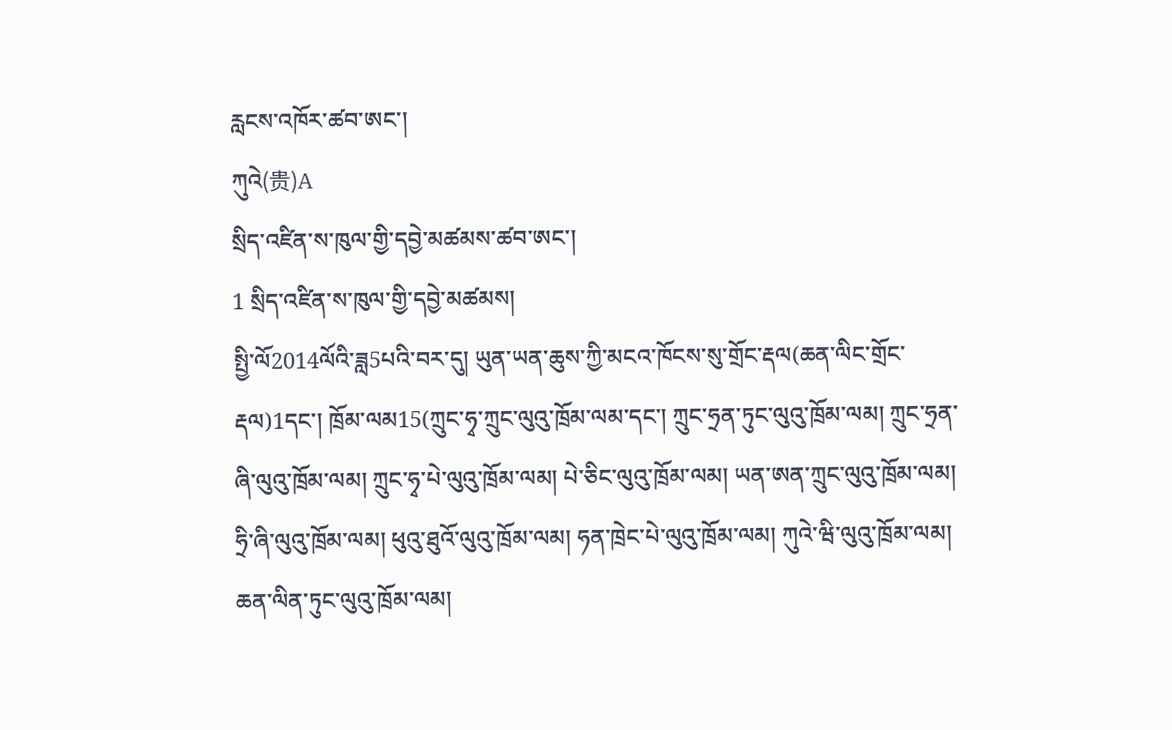རླངས་འཁོར་ཚབ་ཨང་།
ཀུའེ(贵)A
སྲིད་འཛིན་ས་ཁུལ་གྱི་དབྱེ་མཚམས་ཚབ་ཨང་།
1 སྲིད་འཛིན་ས་ཁུལ་གྱི་དབྱེ་མཚམས།
སྤྱི་ལོ2014ལོའི་ཟླ5པའི་བར་དུ། ཡུན་ཡན་ཆུས་ཀྱི་མངའ་ཁོངས་སུ་གྲོང་རྡལ(ཆན་ལིང་གྲོང་རྡལ)1དང་། ཁྲོམ་ལམ15(ཀྲུང་ཧྭ་ཀྲུང་ལུའུ་ཁྲོམ་ལམ་དང་། ཀྲུང་ཧྲན་ཏུང་ལུའུ་ཁྲོམ་ལམ། ཀྲུང་ཧྲན་ཞི་ལུའུ་ཁྲོམ་ལམ། ཀྲུང་ཧྭ་པེ་ལུའུ་ཁྲོམ་ལམ། པེ་ཅིང་ལུའུ་ཁྲོམ་ལམ། ཡན་ཨན་ཀྲུང་ལུའུ་ཁྲོམ་ལམ། ཧྲི་ཞི་ལུའུ་ཁྲོམ་ལམ། ཕུའུ་ཐུའོ་ལུའུ་ཁྲོམ་ལམ། ཧན་ཁྲེང་པེ་ལུའུ་ཁྲོམ་ལམ། ཀུའེ་ཝི་ལུའུ་ཁྲོམ་ལམ། ཆན་ལིན་ཏུང་ལུའུ་ཁྲོམ་ལམ།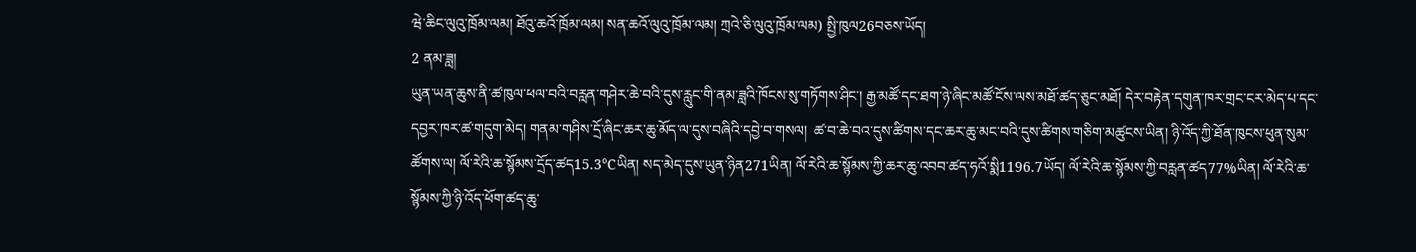ཝེ་ཆིང་ལུའུ་ཁྲོམ་ལམ། ཐོའུ་ཆའོ་ཁྲོམ་ལམ། སན་ཆའོ་ལུའུ་ཁྲོམ་ལམ། ཀྲའེ་ཅི་ལུའུ་ཁྲོམ་ལམ) སྤྱི་ཁུལ26བཅས་ཡོད།
2 ནམ་ཟླ།
ཡུན་ཡན་ཆུས་ནི་ཚ་ཁུལ་ཕལ་བའི་བརླན་གཤེར་ཆེ་བའི་དུས་རླུང་གི་ནམ་ཟླའི་ཁོངས་སུ་གཏོགས་ཤིང་། རྒྱ་མཚོ་དང་ཐག་ཉེ་ཞིང་མཚོ་ངོས་ལས་མཐོ་ཚད་ཅུང་མཐོ། དེར་བརྟེན་དགུན་ཁར་གྲང་ངར་མེད་པ་དང་དབྱར་ཁར་ཚ་གདུག་མེད། གནམ་གཤིས་དྲོ་ཞིང་ཆར་ཆུ་མོད་ལ་དུས་བཞིའི་དབྱེ་བ་གསལ།  ཚ་བ་ཆེ་བའ་དུས་ཚིགས་དང་ཆར་ཆུ་མང་བའི་དུས་ཚིགས་གཅིག་མཚུངས་ཡིན། ཉི་འོད་ཀྱི་ཐོན་ཁུངས་ཕུན་སུམ་ཚོགས་ལ། ལོ་རེའི་ཆ་སྙོམས་དྲོད་ཚད15.3℃ཡིན། སད་མེད་དུས་ཡུན་ཉིན271ཡིན། ལོ་རེའི་ཆ་སྙོམས་ཀྱི་ཆར་ཆུ་འབབ་ཚད་ཧའོ་སྨི1196.7ཡོད། ལོ་རེའི་ཆ་སྙོམས་ཀྱི་བརླན་ཚད77%ཡིན། ལོ་རེའི་ཆ་སྙོམས་ཀྱི་ཉི་འོད་ཕོག་ཚད་ཆུ་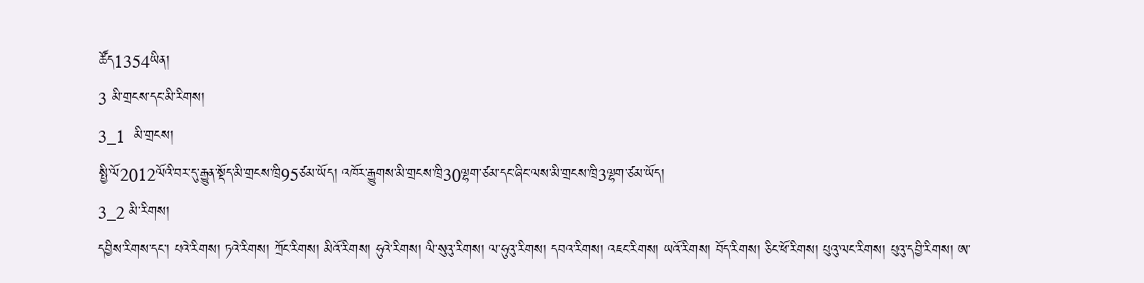ཚོད1354ཡིན།
3 མི་གྲངས་དང་མི་རིགས།
3_1  མི་གྲངས།
སྤྱི་ལོ2012ལོའི་བར་དུ་རྒྱུན་སྡོད་མི་གྲངས་ཁྲི95ཙམ་ཡོད། འཁོར་རྒྱུགས་མི་གྲངས་ཁྲི30ལྷག་ཙམ་དང་ཞིང་ལས་མི་གྲངས་ཁྲི3ལྷག་ཙམ་ཡོད།
3_2 མི་རིགས།
དབྱིས་རིགས་དང་། པའེ་རིགས། ཏའེ་རིགས། ཀྲོང་རིགས། མིའོ་རིགས། ཧུའེ་རིགས། ལི་སུའུ་རིགས། ལ་ཧུའུ་རིགས། དབའ་རིགས། འཇང་རིགས། ཡའོ་རིགས། བོད་རིགས། ཅིང་ཕོ་རིགས། པུའུ་ལང་རིགས། པུའུ་དབྱི་རིགས། ཨ་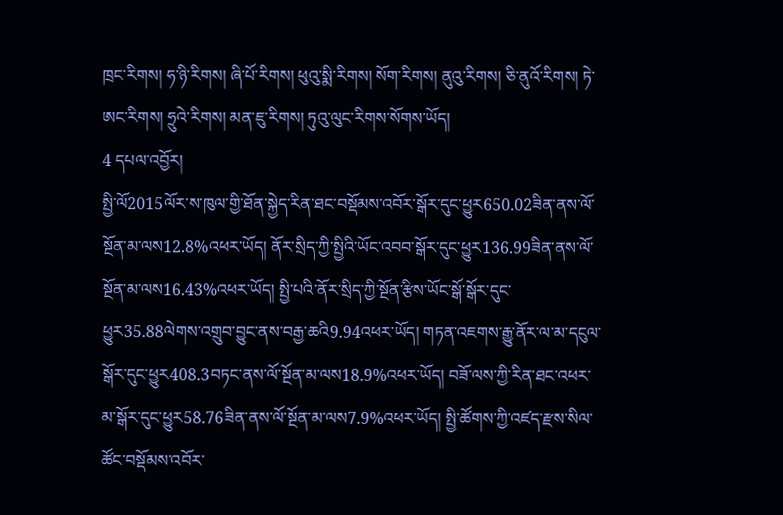ཁྲང་རིགས། ཧ་ཉི་རིགས། ཞི་པོ་རིགས། ཕུའུ་སྨི་རིགས། སོག་རིགས། ནུའུ་རིགས། ཅི་ནུའོ་རིགས། ཏེ་ཨང་རིགས། ཧྲུའེ་རིགས། མན་ཇུ་རིགས། ཏུའུ་ལུང་རིགས་སོགས་ཡོད།
4 དཔལ་འབྱོར།
སྤྱི་ལོ2015ལོར་ས་ཁུལ་གྱི་ཐོན་སྐྱེད་རིན་ཐང་བསྡོམས་འབོར་སྒོར་དུང་ཕྱུར650.02ཟིན་ནས་ལོ་སྔོན་མ་ལས12.8%འཕར་ཡོད། ནོར་སྲིད་ཀྱི་སྤྱིའི་ཡོང་འབབ་སྒོར་དུང་ཕྱུར136.99ཟིན་ནས་ལོ་སྔོན་མ་ལས16.43%འཕར་ཡོད། སྤྱི་པའི་ནོར་སྲིད་ཀྱི་སྔོན་རྩིས་ཡོང་སྒོ་སྒོར་དུང་ཕྱུར35.88ལེགས་འགྲུབ་བྱུང་ནས་བརྒྱ་ཆའི9.94འཕར་ཡོད། གཏན་འཇགས་རྒྱུ་ནོར་ལ་མ་དངུལ་སྒོར་དུང་ཕྱུར408.3བཏང་ནས་ལོ་སྔོན་མ་ལས18.9%འཕར་ཡོད། བཟོ་ལས་ཀྱི་རིན་ཐང་འཕར་མ་སྒོར་དུང་ཕྱུར58.76ཟིན་ནས་ལོ་སྔོན་མ་ལས7.9%འཕར་ཡོད། སྤྱི་ཚོགས་ཀྱི་འཛད་རྫས་སིལ་ཚོང་བསྡོམས་འབོར་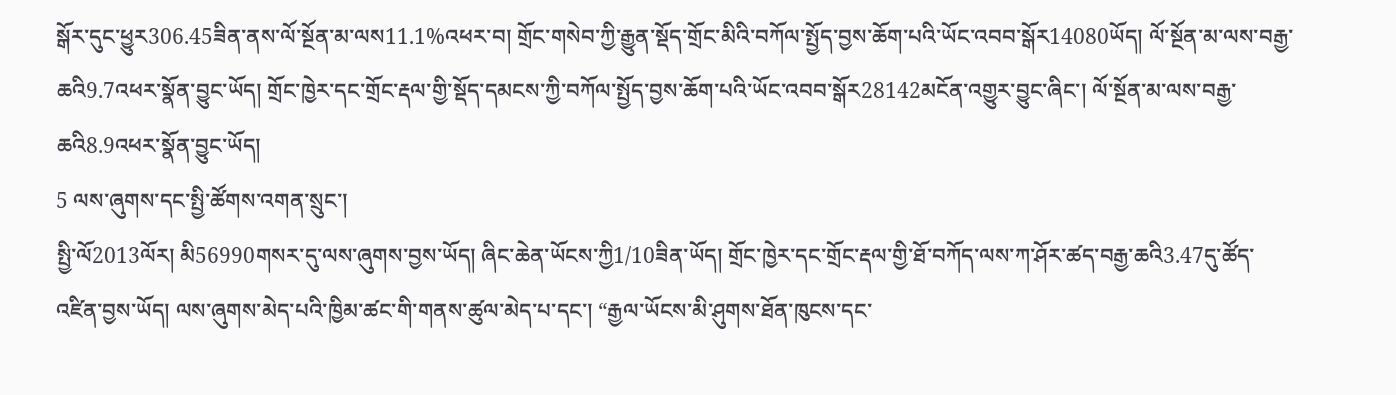སྒོར་དུང་ཕྱུར306.45ཟིན་ནས་ལོ་སྔོན་མ་ལས11.1%འཕར་བ། གྲོང་གསེབ་ཀྱི་རྒྱུན་སྡོད་གྲོང་མིའི་བཀོལ་སྤྱོད་བྱས་ཆོག་པའི་ཡོང་འབབ་སྒོར14080ཡོད། ལོ་སྔོན་མ་ལས་བརྒྱ་ཆའི9.7འཕར་སྣོན་བྱུང་ཡོད། གྲོང་ཁྱེར་དང་གྲོང་རྡལ་གྱི་སྡོད་དམངས་ཀྱི་བཀོལ་སྤྱོད་བྱས་ཆོག་པའི་ཡོང་འབབ་སྒོར28142མངོན་འགྱུར་བྱུང་ཞིང་། ལོ་སྔོན་མ་ལས་བརྒྱ་ཆའི8.9འཕར་སྣོན་བྱུང་ཡོད།
5 ལས་ཞུགས་དང་སྤྱི་ཚོགས་འགན་སྲུང་།
སྤྱི་ལོ2013ལོར། མི56990གསར་དུ་ལས་ཞུགས་བྱས་ཡོད། ཞིང་ཆེན་ཡོངས་ཀྱི1/10ཟིན་ཡོད། གྲོང་ཁྱེར་དང་གྲོང་རྡལ་གྱི་ཐོ་བཀོད་ལས་ཀ་ཤོར་ཚད་བརྒྱ་ཆའི3.47དུ་ཚོད་འཛིན་བྱས་ཡོད། ལས་ཞུགས་མེད་པའི་ཁྱིམ་ཚང་གི་གནས་ཚུལ་མེད་པ་དང་། “རྒྱལ་ཡོངས་མི་ཤུགས་ཐོན་ཁུངས་དང་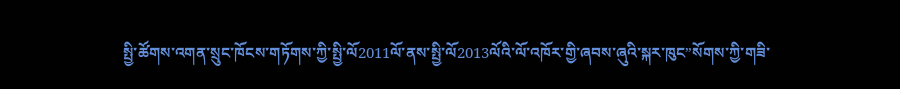སྤྱི་ཚོགས་འགན་སྲུང་ཁོངས་གཏོགས་ཀྱི་སྤྱི་ལོ2011ལོ་ནས་སྤྱི་ལོ2013ལོའི་ལོ་འཁོར་གྱི་ཞབས་ཞུའི་སྐར་ཁུང”སོགས་ཀྱི་གཟི་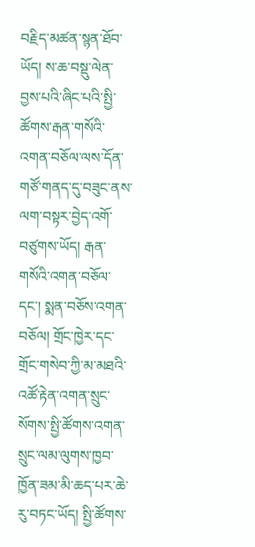བརྗིད་མཚན་སྙན་ཐོབ་ཡོད། ས་ཆ་བསྡུ་ལེན་བྱས་པའི་ཞིང་པའི་སྤྱི་ཚོགས་རྒན་གསོའི་འགན་བཅོལ་ལས་དོན་གཙོ་གནད་དུ་བཟུང་ནས་ལག་བསྟར་བྱེད་འགོ་བཙུགས་ཡོད། རྒན་གསོའི་འགན་བཅོལ་དང་། སྨན་བཅོས་འགན་བཅོལ། གྲོང་ཁྱེར་དང་གྲོང་གསེབ་ཀྱི་མ་མཐའི་འཚོ་རྟེན་འགན་སྲུང་སོགས་སྤྱི་ཚོགས་འགན་སྲུང་ལམ་ལུགས་ཁྱབ་ཁྱོན་ཟམ་མི་ཆད་པར་ཆེ་རུ་བཏང་ཡོད། སྤྱི་ཚོགས་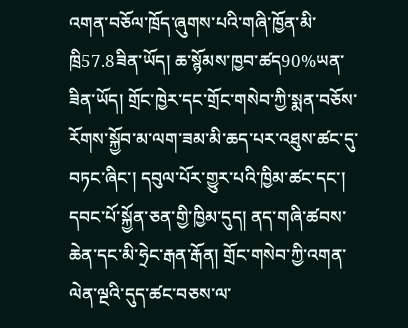འགན་བཅོལ་ཁྲོད་ཞུགས་པའི་གཞི་ཁྱོན་མི་ཁྲི57.8ཟིན་ཡོད། ཆ་སྙོམས་ཁྱབ་ཚད90%ཡན་ཟིན་ཡོད། གྲོང་ཁྱེར་དང་གྲོང་གསེབ་ཀྱི་སྨན་བཅོས་རོགས་སྐྱོབ་མ་ལག་ཟམ་མི་ཆད་པར་འཐུས་ཚང་དུ་བཏང་ཞིང་། དབུལ་པོར་གྱུར་པའི་ཁྱིམ་ཚང་དང་། དབང་པོ་སྐྱོན་ཅན་གྱི་ཁྱིམ་དུད། ནད་གཞི་ཚབས་ཆེན་དང་མི་ཧྲེང་རྒན་རྒོན། གྲོང་གསེབ་ཀྱི་འགན་ལེན་ལྔའི་དུད་ཚང་བཅས་ལ་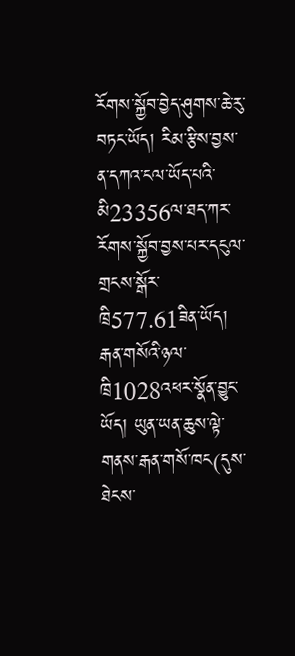རོགས་སྐྱོབ་བྱེད་ཤུགས་ཆེ་རུ་བཏང་ཡོད། རིམ་རྩིས་བྱས་ན་དཀའ་ངལ་ཡོད་པའི་མི23356ལ་ཐད་ཀར་རོགས་སྐྱོབ་བྱས་པར་དངུལ་གྲངས་སྒོར་ཁྲི577.61ཟིན་ཡོད། རྒན་གསོའི་ཉལ་ཁྲི1028འཕར་སྣོན་བྱུང་ཡོད། ཡུན་ཡན་ཆུས་ལྟེ་གནས་རྒན་གསོ་ཁང(དུས་ཐེངས་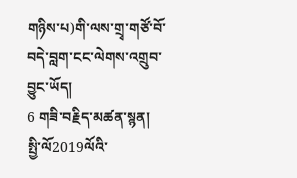གཉིས་པ)གི་ལས་གྲྭ་གཙོ་བོ་བདེ་བླག་ངང་ལེགས་འགྲུབ་བྱུང་ཡོད།
6 གཟི་བརྗིད་མཚན་སྙན།
སྤྱི་ལོ2019ལོའི་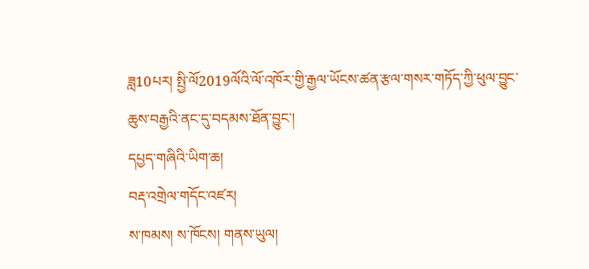ཟླ10པར། སྤྱི་ལོ2019ལོའི་ལོ་འཁོར་གྱི་རྒྱལ་ཡོངས་ཚན་རྩལ་གསར་གཏོད་ཀྱི་ཕུལ་བྱུང་ཆུས་བརྒྱའི་ནང་དུ་བདམས་ཐོན་བྱུང་།
དཔྱད་གཞིའི་ཡིག་ཆ།
བརྡ་འགྲེལ་གདོང་འཛར།
ས་ཁམས། ས་ཁོངས། གནས་ཡུལ།